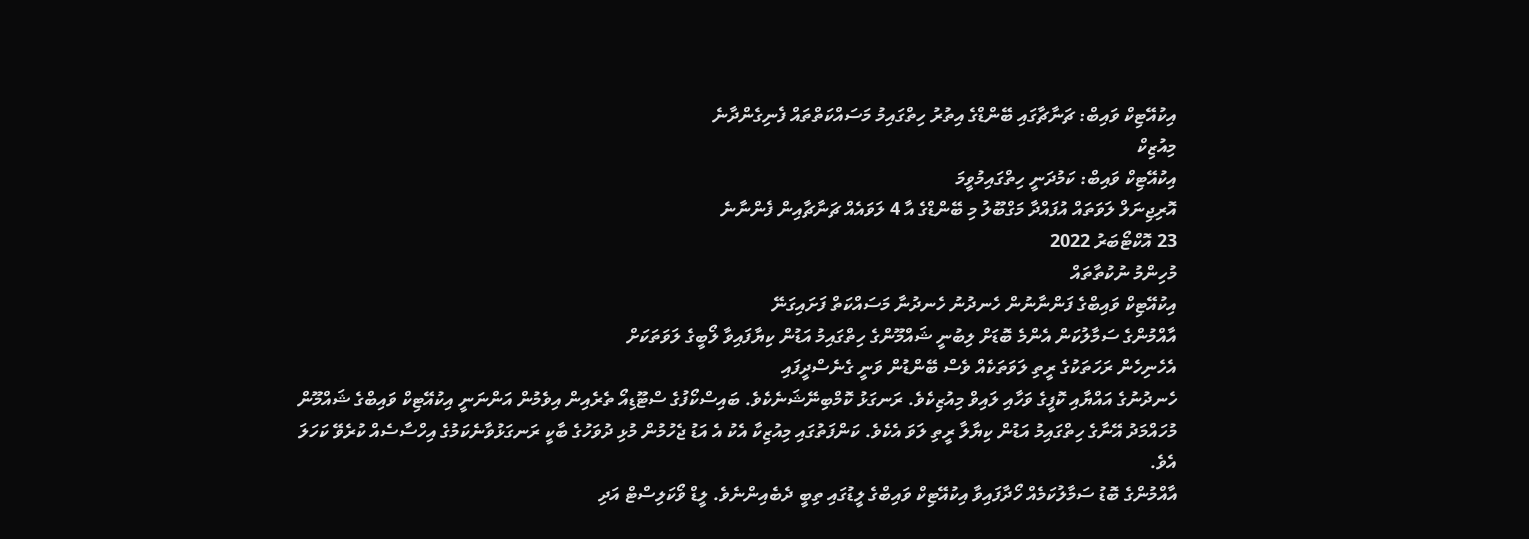އިކުއޭޓިކް ވައިބް: ޗަނާޗާގައި ބޭންޑްގެ އިތުރު ހިތްގައިމު މަސައްކަތްތައް ފެނިގެންދާނެ
މިއުޒިކް
އިކުއޭޓިކް ވައިބް: ކަމުދަނީ ހިތްގައިމުވީމަ
އޮރިޖިނަލް ލަވަތައް އުފައްދާ މަގްބޫލު މި ބޭންޑްގެ އާ 4 ލަވައެއް ޗަނާޗާއިން ފެންނާނެ
23 އޮކްޓޯބަރު 2022
މުހިންމު ނުކުތާތައް
އިކުއޭޓިކް ވައިބްގެ ފަންނާނުން ހެނދުނު ހެނދުނާ މަސައްކަތް ފަށައިގަނޭ
އާއްމުންގެ ސަމާލުކަން އެންމެ ބޮޑަށް ލިބުނީ ޝައްމޫންގެ ހިތްގައިމު އަޑުން ކިޔާފައިވާ ލޯބީގެ ލަވަތަކަށް
އެހެނިހެން ރަހަތަކުގެ ރީތި ލަވަތަކެއް ވެސް ބޭންޑުން ވަނީ ގެނެސްދީފައި
ހެނދުނުގެ އައްޔާއި ކޮފީގެ ވަހާއި ލައިވް މިއުޒިކެވެ. ރަނގަޅު ކޮމްބިނޭޝަނެކެވެ. ބައިސްކޯފުގެ ސްޓޫޑިއޯ ތެރެއިން އިވެމުން އަންނަނީ އިކުއޭޓިކް ވައިބްގެ ޝައްމޫން މުހައްމަދު އޭނާގެ ހިތްގައިމު އަޑުން ކިޔާލާ ރީތި ލަވަ އެކެވެ. ކަންފަތުގައި މިއުޒިކާ އެކު އެ އަޑު ޖެހުމުން މުޅި ދުވަހުގެ ބާކީ ރަނގަޅުވާނެކަމުގެ އިހްސާސެއް ކުރެވޭ ކަހަލަ އެވެ.
އާއްމުންގެ ބޮޑު ސަމާލުކަމެއް ހޯދާފައިވާ އިކުއޭޓިކް ވައިބްގެ ލީޑުގައި ތިބީ ދެބެއިންނެވެ. ލީޑް ވޯކަލިސްޓް އަދި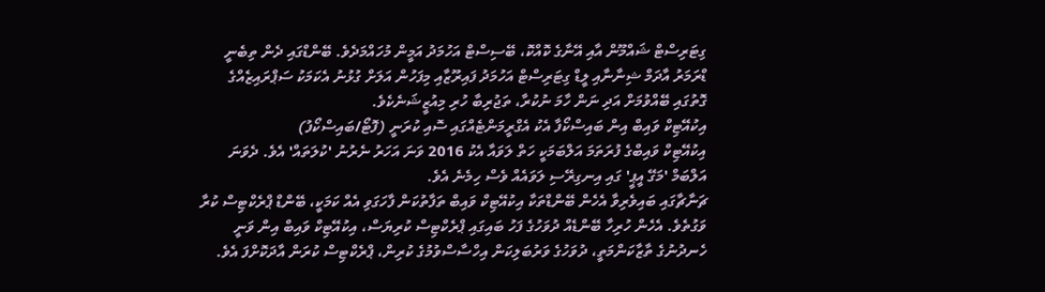ގިޓަރިސްޓް ޝައްމޫން އާއި އޭނާގެ ކޮއްކޮ، ބޭސިސްޓް އަހުމަދު އަމީން މުހައްމަދެވެ. ބޭންޑްގައި ދެން ތިބެނީ ޑްރަމަރު އާދަމް ޝިނާނާއި ލީޑް ގިޓަރިސްޓް އަހުމަދު ފައިރޫޒާއި މިފަހުން އަލަށް ގުޅުނު އެކަމަކު ސަޕްރައިޒެއްގެ ގޮތުގައި ބޭއްވުމަށް އަދި ނަން ހާމަ ނުކުރާ، ތަޖުރިބާ ހުރި މިއުޒީޝަނެކެވެ.
އިކުއޭޓިކް ވައިބް އިން ބައިސްކޯފާ އެކު އެގްރީމަންޓެއްގައި ސޮއި ކުރަނީ (ފޮޓޯ/ބައިސްކޯފު)
އިކުއޭޓިކް ވައިބްގެ ފުރަތަމަ އަލްބަމަކީ ހަތް ލަވައާ އެކު 2016 ވަނަ އަހަރު ނެރުނު 'ކުލަތައް' އެވެ. ދެވަނަ އަލްބަމް 'މަގޭ އީޕީ' ގައި އިނގިރޭސި ލަވައެއް ވެސް ހިމެނެ އެވެ.
ޗަނާޗާގައި ބައިވެރިވާ އެހެން ބޭންޑްތަކާ އިކުއޭޓިކް ވައިބް ތަފާތުކަން ފާހަގަވި އެއް ކަމަކީ، ބޭންޑް ޕްރެކްޓިސް ކުރާ ވަގުތެވެ. އެހެން ހުރިހާ ބޭންޑެއް ދުވަހުގެ ފަހު ބައިގައި ޕްރެކްޓިސް ކުރިޔަސް، އިކުއޭޓިކް ވައިބް އިން ވަނީ ހެނދުނުގެ ތާޒާކަންމަތީ، ދުވަހުގެ ވަރުބަލިކަން އިހްސާސްވުމުގެ ކުރިން، ޕްރެކްޓިސް ކުރަން އާދަކޮށްފަ އެވެ.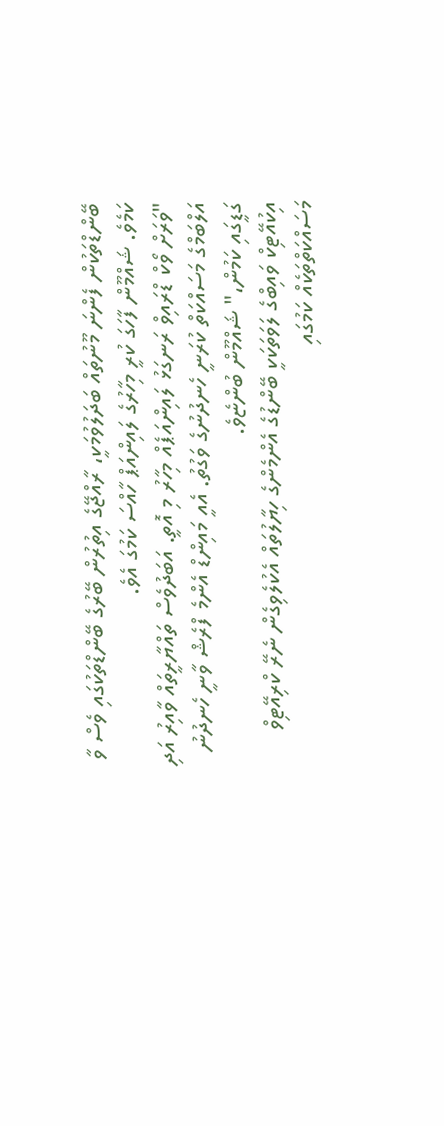ބޭންޑްތަކުން ފެންނަ މޫނުތައް ބަދަލުވުމަކީ، ރާއްޖޭގެ އިތުރުން ބޭރުގެ ބޭންޑްތަކުގައި ވެސް ވާ ކަމެވެ. ޝައްމޫން ފާހަގަ ކުރީ މިހާރުގެ ލައިންއަޕް ހާއްސަ ކަމުގަ އެވެ.
"ވަރަށް ވޯކް ޑްރައިވް ރަނގަޅު ލައިންއަޕެއް މިހާރު މި އޮތީ. އަބަދުވެސް ތައްޔާރީތައް ވާއިރު އަދި އަލްބަމްގެ މަސައްކަތް ކުރަނީ ހެނދުނުގެ ވަގުތު. އެއީ މައިންޑް އެންމެ ފްރެޝް ވާނީ ހެނދުނު ގަޑީގައި ކަމުން،" ޝައްމޫން ބުންޏެވެ.
އިކުއޭޓިކް ވައިބްގެ ލަވަތަކަކީ ބޭންޑުގެ އެންމެންގެ ހިޔާލުތައް އެކުލެވިގެން ނެރޭ ކްރިއޭޓިވް މަސައްކަތްތަކެއް ކަމުގައި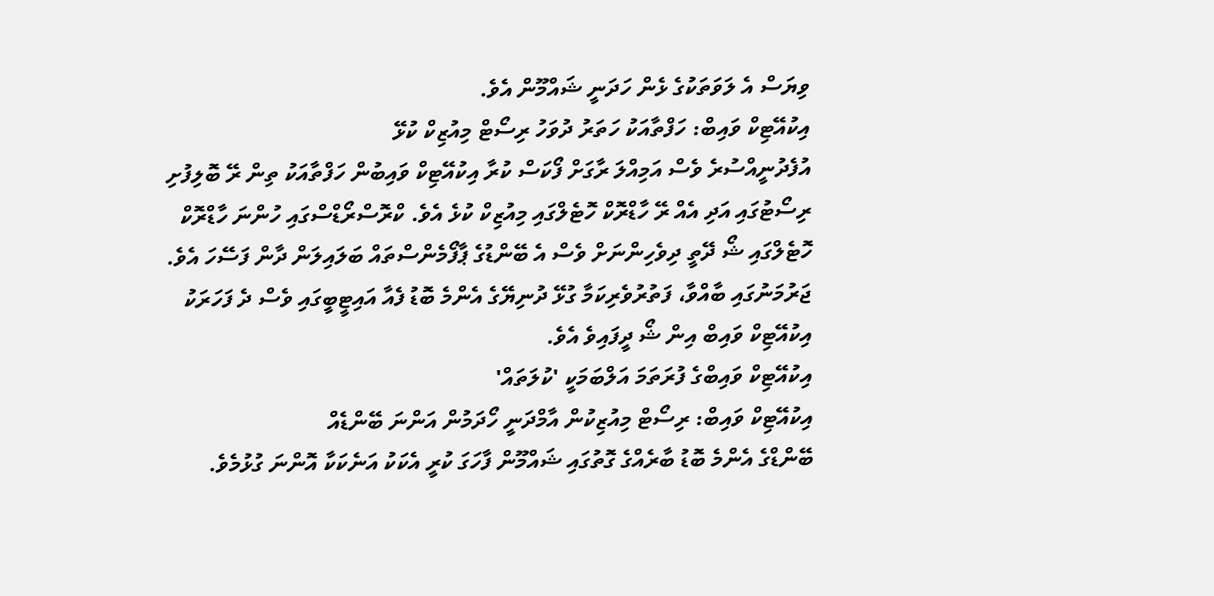ވިޔަސް އެ ލަވަތަކުގެ ޅެން ހަދަނީ ޝައްމޫން އެވެ.
އިކުއޭޓިކް ވައިބް: ހަފްތާއަކު ހަތަރު ދުވަހު ރިސޯޓް މިއުޒިކް ކުޅޭ
އުފެދުނީއްސުރެ ވެސް އަމިއްލަ ރާގަށް ފޯކަސް ކުރާ އިކުއޭޓިކް ވައިބުން ހަފްތާއަކު ތިން ރޭ ބޮލިފުށި ރިސޯޓުގައި އަދި އެއް ރޭ ހާޑްރޮކް ހޮޓެލްގައި މިއުޒިކް ކުޅެ އެވެ. ކްރޮސްރޯޑްސްގައި ހުންނަ ހާޑްރޮކް ހޮޓެލްގައި ޝޯ ދޭތީ ދިވެހިންނަށް ވެސް އެ ބޭންޑުގެ ޕާފޯމެންސްތައް ބަލައިލަން ދާން ފަސޭހަ އެވެ.
ޖަރުމަނުގައި ބާއްވާ، ފަތުރުވެރިކަމާ ގުޅޭ ދުނިޔޭގެ އެންމެ ބޮޑު ފެއާ އައިޓީބީގައި ވެސް ދެ ފަހަރަކު އިކުއޭޓިކް ވައިބް އިން ޝޯ ދީފައިވެ އެވެ.
އިކުއޭޓިކް ވައިބްގެ ފުރަތަމަ އަލްބަމަކީ 'ކުލަތައް'
އިކުއޭޓިކް ވައިބް: ރިސޯޓް މިއުޒިކުން އާމްދަނީ ހޯދަމުން އަންނަ ބޭންޑެއް
ބޭންޑްގެ އެންމެ ބޮޑު ބާރެއްގެ ގޮތުގައި ޝައްމޫން ފާހަގަ ކުރީ އެކަކު އަނެކަކާ އޮންނަ ގުޅުމެވެ.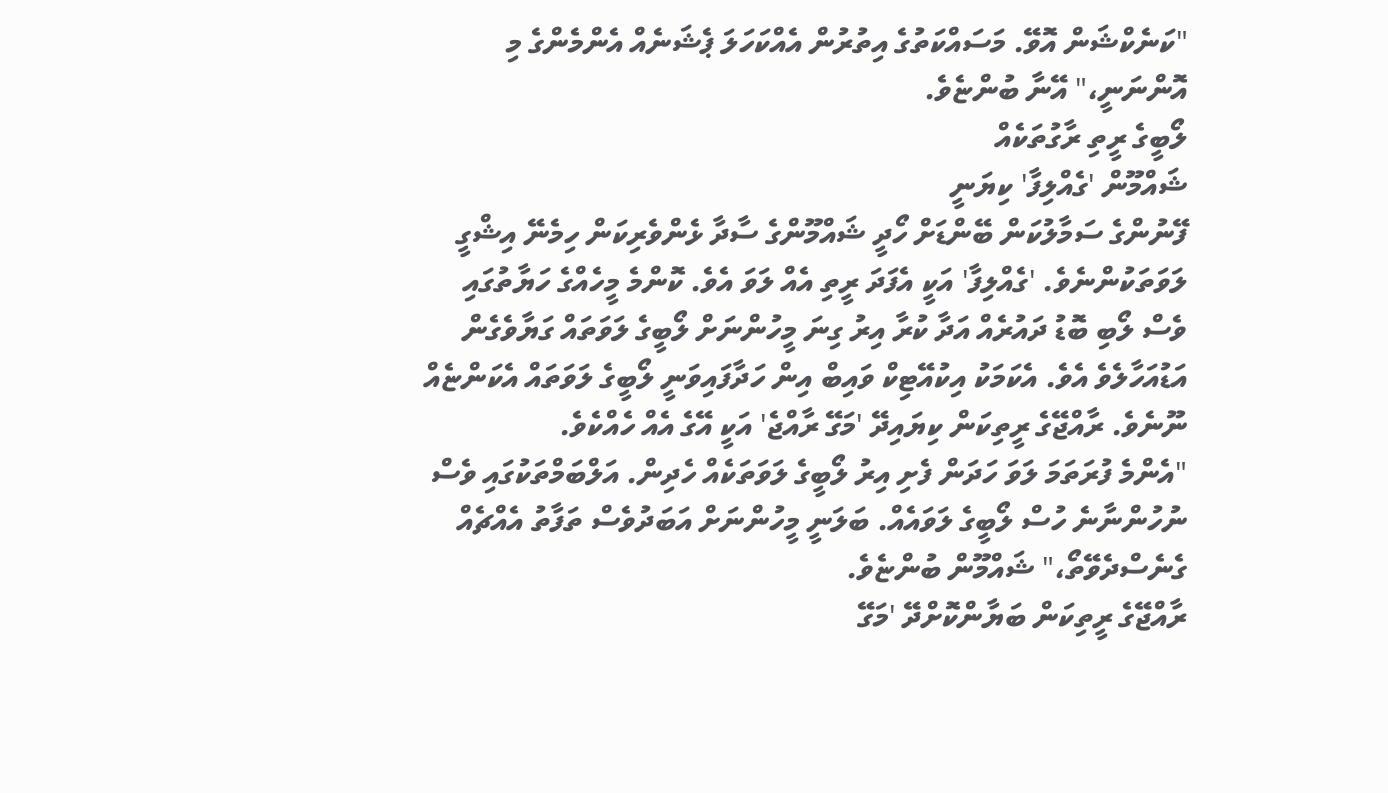"ކަނެކްޝަން އޮވޭ. މަސައްކަތުގެ އިތުރުން އެއްކަހަލަ ޕެޝަނެއް އެންމެންގެ މި އޮންނަނީ،" އޭނާ ބުންޏެވެ.
ލޯބީގެ ރީތި ރާގުތަކެއް
ޝައްމޫން 'ގެއްލިފާ' ކިޔަނީ
ފޭނުންގެ ސަމާލުކަން ބޭންޑަށް ހޯދީ ޝައްމޫންގެ ސާދާ ޅެންވެރިކަން ހިމެނޭ އިޝްގީ ލަވަތަކުންނެވެ. 'ގެއްލިފާ' އަކީ އެފަދަ ރީތި އެއް ލަވަ އެވެ. ކޮންމެ މީހެއްގެ ހަޔާތުގައި ވެސް ލޯބި ބޮޑު ދައުރެއް އަދާ ކުރާ އިރު ގިނަ މީހުންނަށް ލޯބީގެ ލަވަތައް ގަޔާވެގެން އަޑުއަހާލެވެ އެވެ. އެކަމަކު އިކުއޭޓިކް ވައިބް އިން ހަދާފައިވަނީ ލޯބީގެ ލަވަތައް އެކަންޏެއް ނޫނެވެ. ރާއްޖޭގެ ރީތިކަން ކިޔައިދޭ 'މަގޭ ރާއްޖެ' އަކީ އޭގެ އެއް ހެއްކެވެ.
"އެންމެ ފުރަތަމަ ލަވަ ހަދަން ފެށި އިރު ލޯބީގެ ލަވަތަކެއް ހެދިން. އަލްބަމްތަކުގައި ވެސް ނުހުންނާނެ ހުސް ލޯބީގެ ލަވައެއް. ބަލަނީ މީހުންނަށް އަބަދުވެސް ތަފާތު އެއްޗެއް ގެނެސްދެވޭތޯ،" ޝައްމޫން ބުންޏެވެ.
ރާއްޖޭގެ ރީތިކަން ބަޔާންކޮށްދޭ 'މަގޭ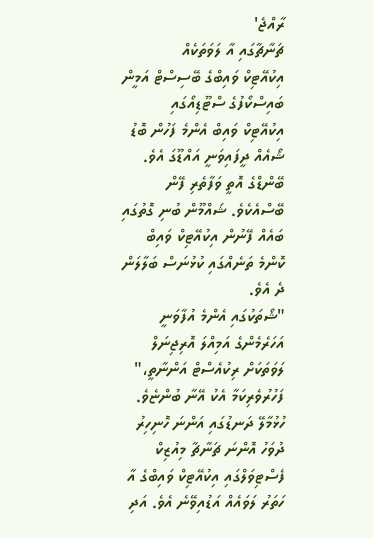ރާއްޖެ'
ޗަނާޗާގައި އާ ލަވަތަކެއް
އިކުއޭޓިކް ވައިބްގެ ބޭސިސްޓް އަމީން ބައިސްކޯފުގެ ސްޓޫޑިއޯގައި
އިކުއޭޓިކް ވައިބް އެންމެ ފަހުން ބޮޑު ޝޯއެއް ދީފައިވަނީ އައްޑޫގަ އެވެ. ބޭންޑްގެ އޮތީ ވަފާތެރި ފޭން ބޭސްއެކެވެ. ޝައްމޫން ބުނި ގޮތުގައި ބައެއް ފޭނުން އިކުއޭޓިކް ވައިބް ކޮންމެ ތަނެއްގައި ކުޅުނަސް ބަލާލަން ދެ އެވެ.
"ޝޯތަކުގައި އެންމެ އުފާވަނީ އަހަރެމެންގެ އަމިއްލަ އޮރިޖިނަލް ލަވަތަކަށް ރިކުއެސްޓް އަންނާތީ،" ފަހުރުވެރިކަމާ އެކު އޭނާ ބުންޏެވެ.
ހުޅުމާލޭ ދަނޑުގައި އަންނަ ހޮނިހިރު ދުވަހު އޮންނަ ޗަނާޗާ މިއުޒިކް ފެސްޓިވަލްގައި އިކުއޭޓިކް ވައިބްގެ އާ ހަތަރު ލަވައެއް އަޑުއިވޭނެ އެވެ. އަދި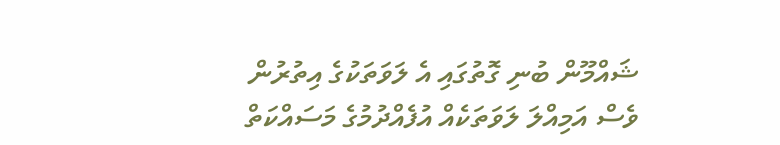ޝައްމޫން ބުނި ގޮތުގައި އެ ލަވަތަކުގެ އިތުރުން ވެސް އަމިއްލަ ލަވަތަކެއް އުފެއްދުމުގެ މަސައްކަތް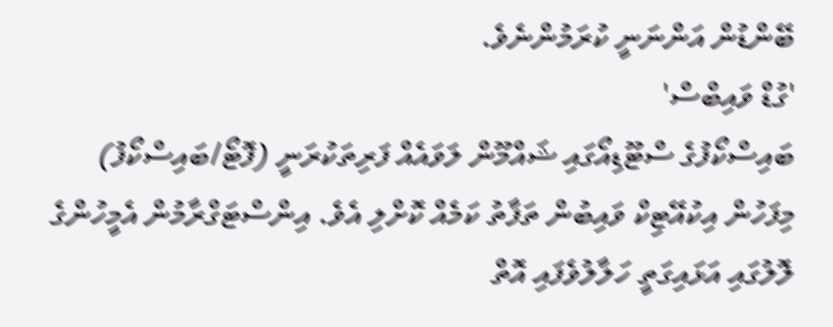ބޭންޑުން އަންނަނީ ކުރަމުންނެވެ.
'ގުޑް ވައިބްސް'
ބައިސްކޯފުގެ ސްޓޫޑިއޯގައި ޝައްމޫން ލަވައެއް ފަރިތަކުރަނީ (ފޮޓޯ/ބައިސްކޯފު)
މިފަހުން އިކުއޭޓިކް ވައިބުން ތަފާތު ކަމެއް ކޮށްލި އެވެ. އިންސްޓަގްރާމުން އެމީހުންގެ ލޮލުގައި އަޅައިގަތީ ހަލާލުވެފައި އޮތް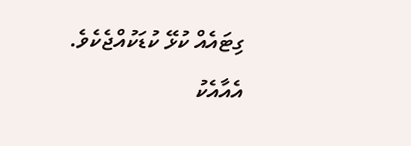ގިޓައެއް ކުޅޭ ކުޑަކުއްޖެކެވެ. އެއާއެކު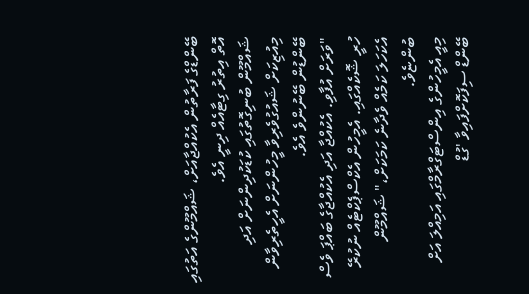ބޭންޑްގެ ފަރާތުން އެކުއްޖާއަށް، ޝައްމޫންގެ އަތުގައި އޮތް އިތުރު ގިޓާއެއް ދިނީ އެވެ.
ޝައްމޫން ބުނިގޮތުގައި ކުޑަކުދިންނަށް އަދި މިއުޒިކަށް ޝައުގުވެރިވާ މީހުންނަށް އެހީތެރިވާން ބޭންޑުން ބޭނުންވެ އެވެ.
"ވަރަށް އުފާވި. އެކުއްޖާ އަދި އެކުއްޖާގެ ބައްޕަ ވެސް ހުރީ ޝޮކެއްގައި. އެމީހުން އެކްސްޕެކްޓެއް ނުކުރޭ އެކަހަލަ ކަމެއް ވެދާނެ ކަމަކަށް،" ޝައްމޫން ބުންޏެވެ.
މިއީ އެމީހުންގެ އިންސްޓަގްރާމްގައި އަމިއްލަ އަށް ބޭންޑް ސިފަކޮށްފައިވާ 'ގުޑް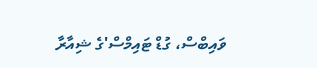ވައިބްސް، ގުޑް ޓައިމްސް'ގެ ޝިއާރާ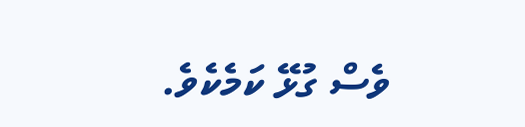ވެސް ގުޅޭ ކަމެކެވެ.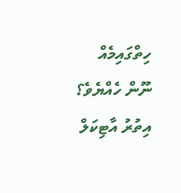ހިތްގައިމެއް ނޫން ހެއްޔެވެ؟
އިތުރު އާޓިކަލް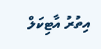އިތުރު އާޓިކަލް